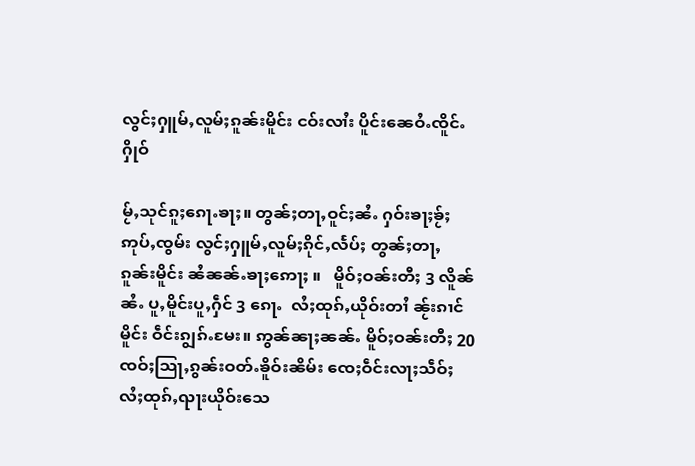လွင်ႈႁူမ်ႇလူမ်ႈၵူၼ်းမိူင်း ငဝ်းလၢႆး ပိူင်းၼေဝႆႉၸိူင်ႉႁိုဝ်

မႂ်ႇသုင်ၵူႈၵေႃႉၶႃႈ။ တွၼ်ႈတႃႇဝူင်ႈၼႆႉ ႁဝ်းၶႃႈၶႂ်ႈဢုပ်ႇၸွမ်း လွင်ႈႁူမ်ႇလူမ်ႈၵိုင်ႇလႅပ်ႈ တွၼ်ႈတႃႇ ၵူၼ်းမိူင်း ၼႆၼၼ်ႉၶႃႈဢေႃႈ ။   မိူဝ်ႈဝၼ်းတီႈ 3 လိူၼ်ၼႆႉ ပူႇမိူင်းပူႇႁဵင် 3 ၵေႃႉ  လႆႈထုၵ်ႇယိုဝ်းတၢႆ ၼႂ်းၵၢင်မိူင်း ဝဵင်းၵျွၵ်ႉမႄး။ ဢွၼ်ၼႃႈၼၼ်ႉ မိူဝ်ႈဝၼ်းတီႈ 20 ၸဝ်ႈသြႃႇၵွၼ်းဝတ်ႉၶိူဝ်းၼိမ်း ၸေႈဝဵင်းလႃႈသဵဝ်ႈ လႆႈထုၵ်ႇၺႃးယိုဝ်းသေ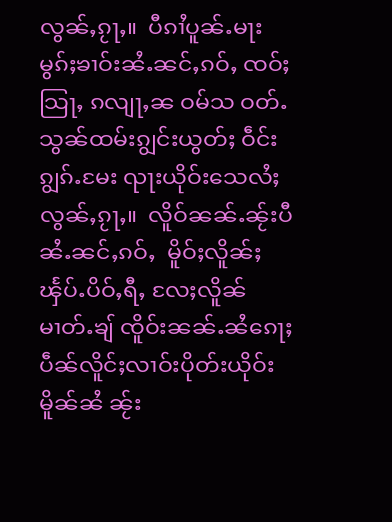လွၼ်ႇၵႂႃႇ။  ပီၵၢႆပူၼ်ႉမႃးမွၵ်ႈၶၢဝ်းၼႆႉၼင်ႇၵဝ်ႇ ၸဝ်ႈသြႃႇ ၵလျႃႇၼ ဝမ်သ ဝတ်ႉသွၼ်ထမ်းၵျွင်းယွတ်ႈ ဝဵင်းၵျွၵ်ႉမႄး ၺႃးယိုဝ်းသေလႆႈလွၼ်ႇၵႂႃႇ။  လိူဝ်ၼၼ်ႉၼႂ်းပီၼႆႉၼင်ႇၵဝ်ႇ  မိူဝ်ႈလိူၼ်ႈၾႅပ်ႉပိဝ်ႇရီႇ လႄႈလိူၼ်မၢတ်ႉၶျ် ၸိူဝ်းၼၼ်ႉၼႆၵေႃႈ ပဵၼ်လိူင်ႈလၢဝ်းပိုတ်းယိုဝ်း မိူၼ်ၼႆ ၼႂ်း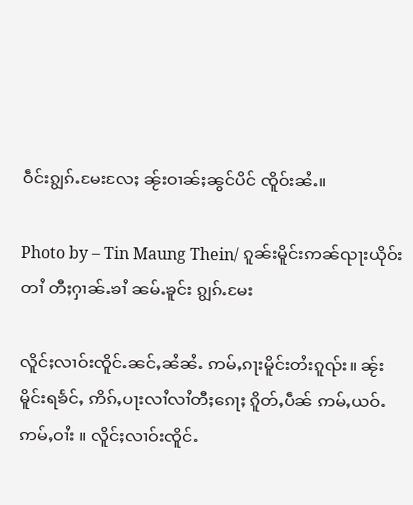ဝဵင်းၵျွၵ်ႉမႄးလႄႈ ၼႂ်းဝၢၼ်ႈၼွင်ပိင် ၸိူဝ်းၼႆႉ။

Photo by – Tin Maung Thein/ ၵူၼ်းမိူင်းဢၼ်ၺႃးယိုဝ်းတၢႆ တီႈႁၢၼ်ႉၶၢႆ ၼမ်ႉၶူင်း ၵျွၵ်ႉမႄး

လိူင်ႈလၢဝ်းၸိူင်ႉၼင်ႇၼႆၼႆႉ ဢမ်ႇၵႃးမိူင်းတႆးၵူၺ်း။ ၼႂ်းမိူင်းရၶႅင်ႇ ဢိၵ်ႇပႃးလၢႆလၢႆတီႈၵေႃႈ ၵိူတ်ႇပဵၼ် ဢမ်ႇယဝ်ႉဢမ်ႇဝၢႆး ။ လိူင်ႈလၢဝ်းၸိူင်ႉ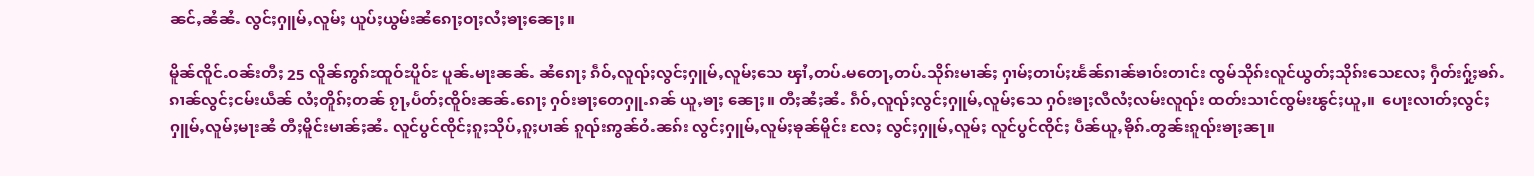ၼင်ႇၼႆၼႆႉ လွင်ႈႁူမ်ႇလူမ်ႈ ယူပ်ႈယွမ်းၼႆၵေႃႈဝႃႈလႆႈၶႃႈၼေႃႈ။

မိူၼ်ၸိူင်ႉဝၼ်းတီႈ 25 လိူၼ်ဢွၵ်ႊထူဝ်ႊပိူဝ်ႊ ပူၼ်ႉမႃးၼၼ်ႉ ၼႆၵေႃႈ ၵဵဝ်ႇလူၺ်ႈလွင်ႈႁူမ်ႇလူမ်ႈသေ ၾၢႆႇတပ်ႉမတေႃႇတပ်ႉသိုၵ်းမၢၼ်ႈ ႁၢမ်ႈတၢပ်ႈၽႅၼ်ၵၢၼ်ၶၢဝ်းတၢင်း ၸွမ်သိုၵ်းလူင်ယွတ်ႈသိုၵ်းသေလႄႈ ႁဵတ်းႁႂ်ႈၶၵ်ႉၵၢၼ်လွင်ႈငမ်းယဵၼ် လႆႈတိူၵ်ႈတၼ် ၵႂႃႇပႅတ်ႈၸိူဝ်းၼၼ်ႉၵေႃႈ ႁဝ်းၶႃႈတေႁူႉၵၼ် ယူႇၶႃႈ ၼေႃႈ။ တီႈၼႆႈၼႆႉ ၵဵဝ်ႇလူၺ်ႈလွင်ႈႁူမ်ႇလူမ်ႈသေ ႁဝ်းၶႃႈလီလႆႈလမ်းလူၺ်း ထတ်းသၢင်ၸွမ်းၽွင်ႈယူႇ။  ပေႃးလၢတ်ႈလွင်ႈႁူမ်ႇလူမ်ႈမႃးၼႆ တီႈမိူင်းမၢၼ်ႈၼႆႉ လူင်ပွင်ၸိုင်ႈၵူႈသိုပ်ႇၵူႈပၢၼ် ၵူၺ်းဢွၼ်ဝႆႉၼၵ်း လွင်ႈႁူမ်ႇလူမ်ႈၶုၼ်မိူင်း လႄႈ လွင်ႈႁူမ်ႇလူမ်ႈ လူင်ပွင်ၸိုင်ႈ ပဵၼ်ယူႇၶိုၵ်ႉတွၼ်းၵူၺ်းၶႃႈၼႃ။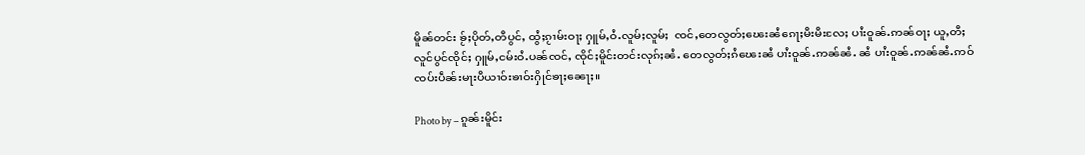မိူၼ်တင်း ၶႂ်ႈပိုတ်ႇတီပွင်ႇ ထွႆႈၵႂၢမ်းဝႃႈ ႁူမ်ႇဝႆႉလူမ်ႈလူမ်ႈ  ၸင်ႇတေလွတ်ႈၽေးၼႆၵေႃႈမီးမီးလႄႈ ပၢႆးဝူၼ်ႉဢၼ်ဝႃႈ ယူႇတီႈလူင်ပွင်ၸိုင်ႈ ႁူမ်ႇငမ်းဝႆႉပၼ်ၸင်ႇ ၸိုင်ႈမိူင်းတင်းလုၵ်ႈၼႆႉ တေလွတ်ႈၵႆၽေးၼႆ ပၢႆးဝူၼ်ႉဢၼ်ၼႆႉ ၼႆ ပၢႆးဝူၼ်ႉဢၼ်ၼႆႉဢဝ်ၸပ်းပဵၼ်းမႃးပီယၢဝ်းၶၢဝ်းႁိုင်ၶႃႈၼေႃႈ။

Photo by – ၵူၼ်းမိူင်း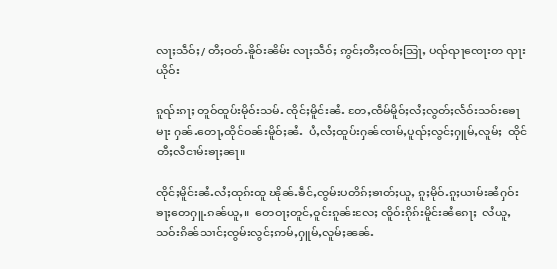လႃႈသဵဝ်ႈ/ တီႈဝတ်ႉၶိူဝ်းၼိမ်း လႃႈသဵဝ်ႈ ဢွင်ႈတီႈၸဝ်ႈသြႃႇ ပၺ်ၺႃၸေႃးတ ၺႃးယိုဝ်း

ၵူၺ်းၵႃႈ တူဝ်ထူပ်းမိုဝ်းသမ်ႉ ၸိုင်ႈမိူင်းၼႆႉ တႄႇၸဵမ်မိူဝ်ႈလႆႈလွတ်ႈလႅဝ်းသဝ်းၶေႃမႃး ႁၼ်ႉတေႃႇထိုင်ဝၼ်းမိူဝ်ႈၼႆႉ  ပႆႇလႆႈထူပ်းႁၼ်ၸၢမ်ႇပူၺ်ႈလွင်ႈႁူမ်ႇလူမ်ႈ  ထိုင်တီႈလီငၢမ်းၶႃႈၼႃ။

ၸိုင်ႈမိူင်းၼႆႉလႆႈထုၵ်းထူ ၽိုၼ်ႉၶဵင်ႇၸွမ်းပတိၵ်ႈၶၢတ်ႈယူႇ ၵူႈမိုဝ်ႉၵူႈယၢမ်းၼႆႁဝ်းၶႃႈတေႁူႉၵၼ်ယူႇ။  တေဝႃႈတူင်ႇဝူင်းၵူၼ်းလႄႈ ၸိူဝ်းၵိုၵ်းမိူင်းၼႆၵေႃႈ  လႆယူႇသဝ်းၵိၼ်သၢင်ႈၸွမ်းလွင်ႈဢမ်ႇႁူမ်ႇလူမ်ႈၼၼ်ႉ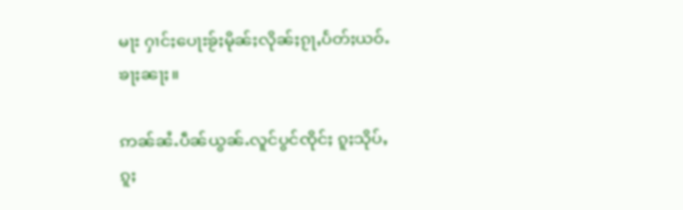မႃး ႁၢင်ႈပေႃးၶႂ်ႈမိုၼ်ႈလိုၼ်ႈၵႂႃႇပႅတ်ႈယဝ်ႉၶႃႈၼႃႈ။

ဢၼ်ၼႆႉပဵၼ်ယွၼ်ႉလူင်ပွင်ၸိုင်ႈ ၵူႈသိုပ်ႇၵူႈ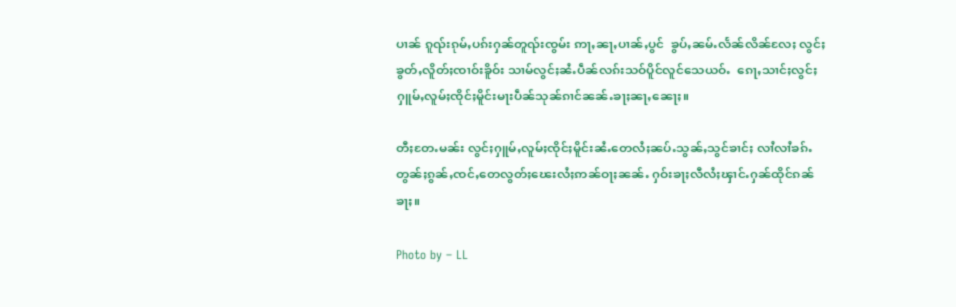ပၢၼ် ၵူၺ်းၵုမ်ႇပၵ်းႁၼ်တူၺ်းၸွမ်း ဢႃႇၼႃႇပၢၼ်ႇပွင်  ၶွပ်ႇၼမ်ႉလႅၼ်လိၼ်လႄႈ လွင်ႈၶွတ်ႇလိူတ်ႈၸၢဝ်းၶိူဝ်း သၢမ်လွင်ႈၼႆႉပဵၼ်လၵ်းသဝ်ပိူင်လူင်သေယဝ်ႉ  ၵေႃႇသၢင်ႈလွင်ႈႁူမ်ႇလူမ်ႈၸိုင်ႈမိူင်းမႃးပဵၼ်သုၼ်ၵၢင်ၼၼ်ႉၶႃႈၼႃႇၼေႃႈ။

တီႈတႄႉမၼ်း လွင်ႈႁူမ်ႇလူမ်ႈၸိုင်ႈမိူင်းၼႆႉတေလႆႈၼပ်ႉသွၼ်ႇသွင်ၶၢင်ႈ လၢႆလၢႆၶၵ်ႉတွၼ်ႈၵွၼ်ႇၸင်ႇတေလွတ်ႈၽေးလႆႈဢၼ်ဝႃႈၼၼ်ႉ ႁဝ်းၶႃႈလီလႆႈၾၢင်ႉႁၼ်ထိုင်ၵၼ်ၶႃႈ။

Photo by – LL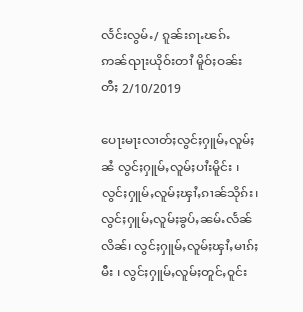လႅင်းလွမ်ႉ/ ၵူၼ်းၵႃႉၽၵ်ႉ ဢၼ်ၺႃးယိုဝ်းတၢႆ မိူဝ်ႈဝၼ်းတီႈ 2/10/2019

ပေႃးမႃးလၢတ်ႈလွင်ႈႁူမ်ႇလူမ်ႈၼႆ လွင်ႈႁူမ်ႇလူမ်ႈပၢႆးမိူင်း ၊လွင်ႈႁူမ်ႇလူမ်ႈၾၢႆႇၵၢၼ်သိုၵ်း၊ လွင်ႈႁူမ်ႇလူမ်ႈၶွပ်ႇၼမ်ႉလႅၼ်လိၼ်၊ လွင်ႈႁူမ်ႇလူမ်ႈၾၢႆႇမၢၵ်ႈမီး ၊ လွင်ႈႁူမ်ႇလူမ်ႈတူင်ႇဝူင်း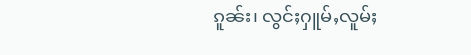ၵူၼ်း၊ လွင်ႈႁူမ်ႇလူမ်ႈ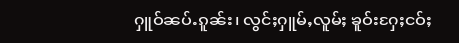ႁူဝ်ၼပ်ႉၵူၼ်း၊ လွင်ႈႁူမ်ႇလူမ်ႈ ၶူဝ်းႁႄႈငဝ်ႈ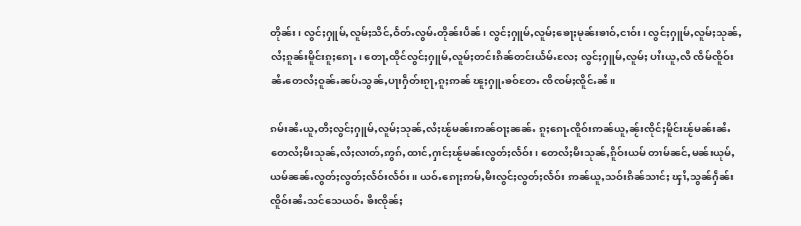တိုၼ်း၊ လွင်ႈႁူမ်ႇလူမ်ႈသိင်ႇဝႅတ်ႉလွမ်ႉတိုၼ်းပဵၼ်၊ လွင်ႈႁူမ်ႇလူမ်ႈၶေႃႈမုၼ်းၶၢဝ်ႇငၢဝ်း၊ လွင်ႈႁူမ်ႇလူမ်ႈသုၼ်ႇလႆႈၵူၼ်းမိူင်းၵူႈၵေႃႉ၊ တေႃႇထိုင်လွင်ႈႁူမ်ႇလူမ်ႈတင်းၵိၼ်တင်းယႅမ်ႉလႄႈ လွင်ႈႁူမ်ႇလူမ်ႈ ပၢႆးယူႇလီ ၸဵမ်ၸိူဝ်းၼႆႉတေလႆႈဝူၼ်ႉၼပ်ႉသွၼ်ႇပႃးႁဵတ်းၵႂႃႇၵူႈဢၼ် ၽူႈႁူႉၶဝ်တႄႉ ၸိၸမ်ႈၸိူင်ႉၼႆ။

ၵမ်းၼႆႉယူႇတီႈလွင်ႈႁူမ်ႇလူမ်ႈသုၼ်ႇလႆႈၽႂ်မၼ်းဢၼ်ဝႃႈၼၼ်ႉ ၵူႈၵေႃႉၸိူဝ်းဢၼ်ယူႇၼႂ်းၸိုင်ႈမိူင်းၽႂ်မၼ်းၼႆႉ တေလႆႈမီးသုၼ်ႇလႆႈလၢတ်ႇဢွၵ်ႇထၢင်ႇႁၢင်ႈၽႂ်မၼ်းလွတ်ႈလႅဝ်း၊ တေလႆႈမီးသုၼ်ႇၵိူဝ်းယမ် တၢမ်ၼင်ႇမၼ်းယုမ်ႇယမ်ၼၼ်ႉလွတ်ႈလွတ်ႈလႅဝ်းလႅဝ်း ။ ယဝ်ႉၵေႃႈဢမ်ႇမီးလွင်ႈလွတ်ႈလႅဝ်း ဢၼ်ယူႇသဝ်းၵိၼ်သၢင်ႈ ၾၢႆႇသွၼ်ႁဵၼ်းၸိူဝ်းၼႆႉသင်သေယဝ်ႉ ၶီးၸိုၼ်ႈ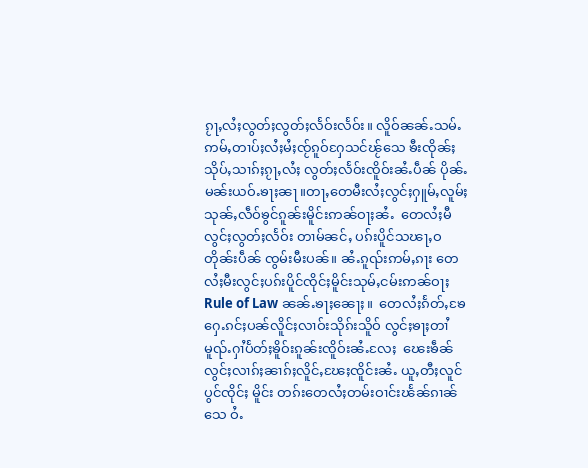ၵႂႃႇလႆႈလွတ်ႈလွတ်ႈလႅဝ်းလႅဝ်း။ လိူဝ်ၼၼ်ႉသမ်ႉဢမ်ႇတၢပ်ႈလႆႈမႆႈၸႂ်ၵူဝ်ႁႄသင်ၽႂ်သေ ၶီးၸိုၼ်ႈသိုပ်ႇသၢၵ်ႈၵႂႃႇလႆႈ လွတ်ႈလႅဝ်းၸိူဝ်းၼႆႉပဵၼ် ပိုၼ်ႉမၼ်းယဝ်ႉၶႃႈၼႃ။တႃႇတေမီးလႆႈလွင်ႈႁူမ်ႇလူမ်ႈသုၼ်ႇလဵဝ်ၶွင်ၵူၼ်းမိူင်းဢၼ်ဝႃႈၼႆႉ  တေလႆႈမီလွင်ႈလွတ်ႈလႅဝ်း တၢမ်ၼင်ႇ ပၵ်းပိူင်သၽႃႇဝ တိုၼ်းပဵၼ် ၸွမ်းမီးပၼ်။ ၼႆႉၵူၺ်းဢမ်ႇၵႃး တေလႆႈမီးလွင်ႈပၵ်းပိူင်ၸိုင်ႈမိူင်းသုမ်ႇငမ်းဢၼ်ဝႃႈ  Rule of Law ၼၼ်ႉၶႃႈၼေႃႈ။  တေလႆႈၵႅတ်ႇၶႄႁေႉၵင်ႈပၼ်လိူင်ႈလၢဝ်းသိုၵ်းသိူဝ် လွင်ႈၶႃႈတၢႆ မူၺ်ႉႁၢႆပႅတ်ႈၶိူဝ်းၵူၼ်းၸိူဝ်းၼႆႉလႄႈ  ၽေးၶဵၼ်လွင်ႈလၢၵ်ႈၼၢၵ်ႈလိူင်ႇၽႄႈၸိူင်းၼႆႉ ယူႇတီႈလူင်ပွင်ၸိုင်ႈ မိူင်း တၵ်းတေလႆႈတမ်းဝၢင်းၽႅၼ်ၵၢၼ်သေ ဝႆႉ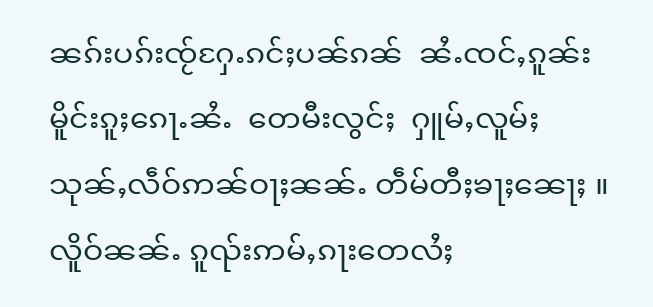ၼၵ်းပၵ်းၸႂ်ႁႄႉၵင်ႈပၼ်ၵၼ်  ၼႆႉၸင်ႇၵူၼ်းမိူင်းၵူႈၵေႃႉၼႆႉ  တေမီးလွင်ႈ  ႁူမ်ႇလူမ်ႈသုၼ်ႇလဵဝ်ဢၼ်ဝႃႈၼၼ်ႉ တဵမ်တီႈၶႃႈၼေႃႈ ။ လိူဝ်ၼၼ်ႉ ၵူၺ်းဢမ်ႇၵႃးတေလႆႈ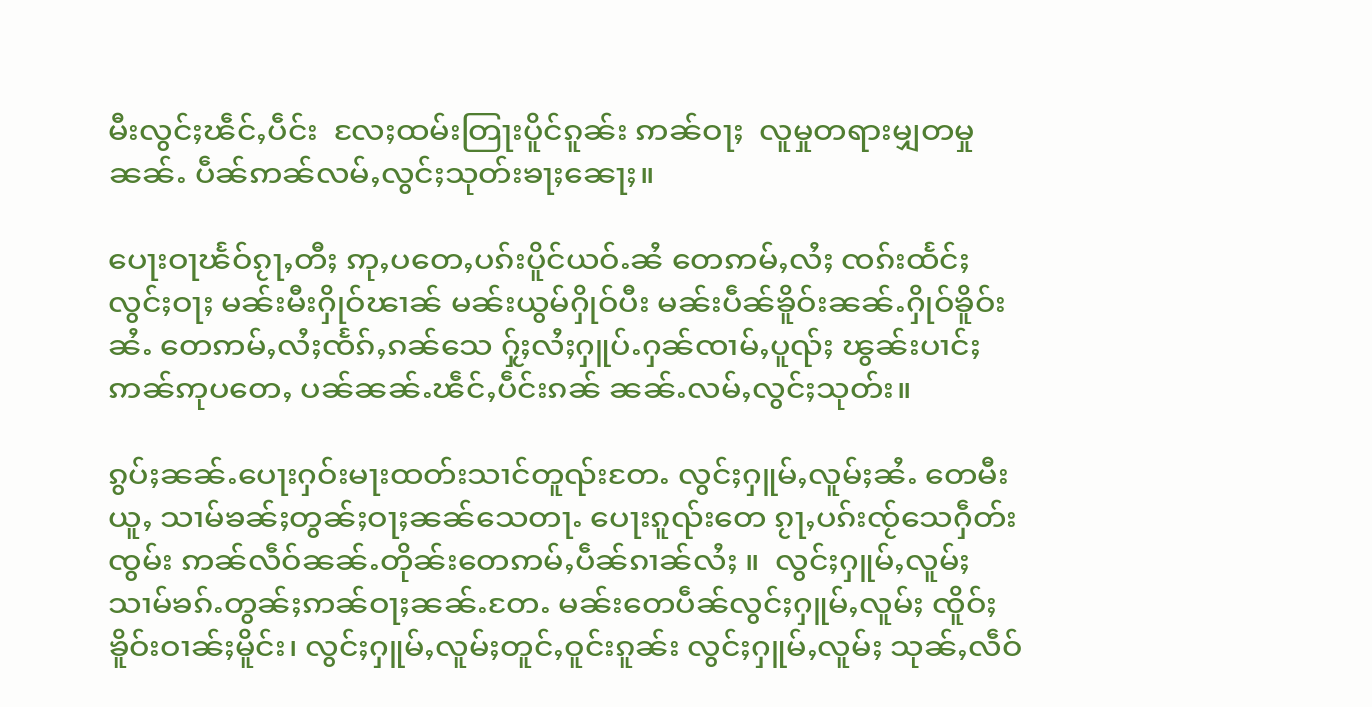မီးလွင်ႈၽဵင်ႇပဵင်း  လႄႈထမ်းတြႃးပိူင်ၵူၼ်း ဢၼ်ဝႃႈ  လူမှုတရားမျှတမှု ၼၼ်ႉ ပဵၼ်ဢၼ်လမ်ႇလွင်ႈသုတ်းၶႃႈၼေႃႈ။

ပေႃးဝႃၽႅဝ်ၵႂႃႇတီႈ ဢုႇပတေႇပၵ်းပိူင်ယဝ်ႉၼႆ တေဢမ်ႇလႆႈ ၸၵ်းထႅင်ႈလွင်ႈဝႃႈ မၼ်းမီးႁိုဝ်ၽၢၼ် မၼ်းယွမ်ႁိုဝ်ပီး မၼ်းပဵၼ်ၶိူဝ်းၼၼ်ႉႁိုဝ်ၶိူဝ်းၼႆႉ တေဢမ်ႇလႆႈၸႅၵ်ႇၵၼ်သေ ႁႂ်ႈလႆႈႁူပ်ႉႁၼ်ၸၢမ်ႇပူၺ်ႈ ၽွၼ်းပၢင်ႈဢၼ်ဢုပတေႇ ပၼ်ၼၼ်ႉၽဵင်ႇပဵင်းၵၼ် ၼၼ်ႉလမ်ႇလွင်ႈသုတ်း။

ၵွပ်ႈၼၼ်ႉပေႃးႁဝ်းမႃးထတ်းသၢင်တူၺ်းတႄႉ လွင်ႈႁူမ်ႇလူမ်ႈၼႆႉ တေမီးယူႇ သၢမ်ၶၼ်ႈတွၼ်ႈဝႃႈၼၼ်သေတႃႉ ပေႃးၵူၺ်းတေ ၵႂႃႇပၵ်းၸႂ်သေႁဵတ်းၸွမ်း ဢၼ်လဵဝ်ၼၼ်ႉတိုၼ်းတေဢမ်ႇပဵၼ်ၵၢၼ်လႆႈ ။  လွင်ႈႁူမ်ႇလူမ်ႈ သၢမ်ၶၵ်ႉတွၼ်ႈဢၼ်ဝႃႈၼၼ်ႉတႄႉ မၼ်းတေပဵၼ်လွင်ႈႁူမ်ႇလူမ်ႈ ၸိူဝ်ႈၶိူဝ်းဝၢၼ်ႈမိူင်း၊ လွင်ႈႁူမ်ႇလူမ်ႈတူင်ႇဝူင်းၵူၼ်း လွင်ႈႁူမ်ႇလူမ်ႈ သုၼ်ႇလဵဝ်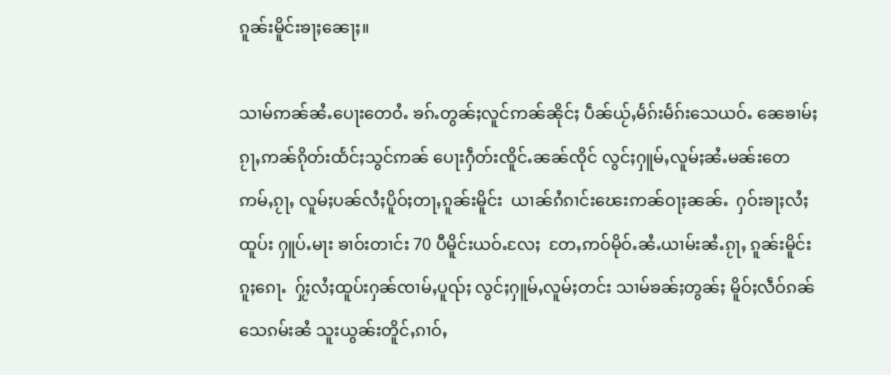ၵူၼ်းမိူင်းၶႃႈၼေႃႈ။

သၢမ်ဢၼ်ၼႆႉပေႃးတေဝႆႉ ၶၵ်ႉတွၼ်ႈလူင်ဢၼ်ၼိုင်ႈ ပဵၼ်ယႂ်ႇမႅၵ်းမႅၵ်းသေယဝ်ႉ ၼေၶၢမ်ႈၵႂႃႇဢၼ်ၵိုတ်းထႅင်ႈသွင်ဢၼ် ပေႃးႁဵတ်းၸိူင်ႉၼၼ်ၸိုင် လွင်ႈႁူမ်ႇလူမ်ႈၼႆႉမၼ်းတေဢမ်ႇၵႂႃႇ လူမ်ႈပၼ်လႆႈပိူဝ်ႈတႃႇၵူၼ်းမိူင်း  ယၢၼ်ၵႆၵၢင်းၽေးဢၼ်ဝႃႈၼၼ်ႉ  ႁဝ်းၶႃႈလႆႈထူပ်း ႁူပ်ႉမႃး ၶၢဝ်းတၢင်း 70 ပီမိူင်းယဝ်ႉလႄႈ  တႄႇဢဝ်မိုဝ်ႉၼႆႉယၢမ်းၼႆႉၵႂႃႇ ၵူၼ်းမိူင်းၵူႈၵေႃႉ  ႁႂ်ႈလႆႈထူပ်းႁၼ်ၸၢမ်ႇပူၺ်ႈ လွင်ႈႁူမ်ႇလူမ်ႈတင်း သၢမ်ၶၼ်ႈတွၼ်ႈ မိူဝ်ႈလဵဝ်ၵၼ်သေၵမ်းၼႆ သူးယွၼ်းတိူင်ႇၵၢဝ်ႇ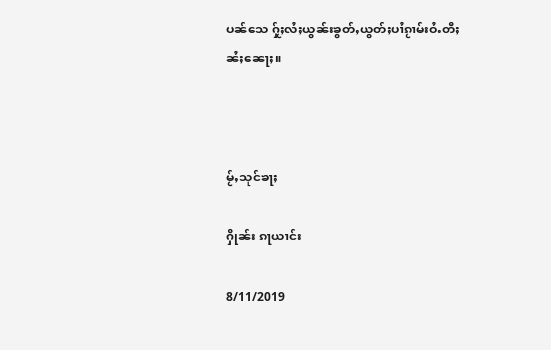ပၼ်သေ ႁႂ်ႈလႆႈယွၼ်းၶွတ်ႇယွတ်ႈပၢႆၵႂၢမ်းဝႆႉတီႈၼႆႈၼေႃႈ။



မႂ်ႇသုင်ၶႃႈ

ႁိုၼ်း ၵႃယၢင်း

8/11/2019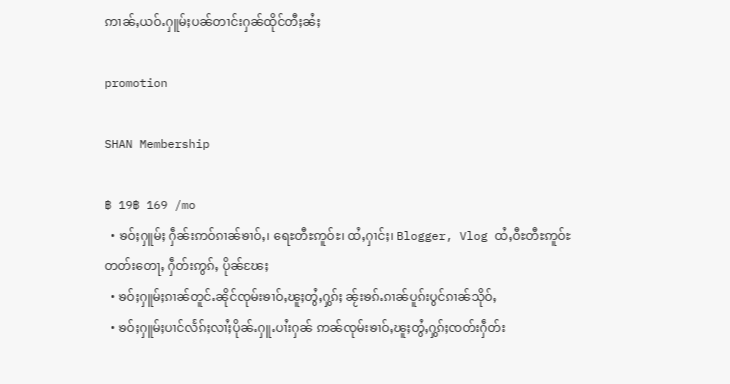ဢၢၼ်ႇယဝ်ႉႁူမ်ႈပၼ်တၢင်းႁၼ်ထိုင်တီႈၼႆႈ

promotion

SHAN Membership

฿ 19฿ 169 /mo
  • ၶဝ်ႈႁူမ်ႈ ႁဵၼ်းဢဝ်ၵၢၼ်ၶၢဝ်ႇ၊ ရေႊတီႊဢူဝ်ႊ၊ ထႆႇႁၢင်ႈ၊ Blogger, Vlog ထႆႇဝီႊတီႊဢူဝ်ႊ တတ်းတေႃႇ ႁဵတ်းဢွၵ်ႇ ပိုၼ်ၽႄႈ
  • ၶဝ်ႈႁူမ်ႈၵၢၼ်တူင်ႉၼိုင်ၸုမ်းၶၢဝ်ႇၽူႈတွႆႇႁွၵ်ႈ ၼႂ်းၶၵ်ႉၵၢၼ်ပူၵ်းပွင်ၵၢၼ်သိုဝ်ႇ
  • ၶဝ်ႈႁူမ်ႈပၢင်လႅၵ်ႈလၢႆႈပိုၼ်ႉႁူႉပၢႆးႁၼ် ဢၼ်ၸုမ်းၶၢဝ်ႇၽူႈတွႆႇႁွၵ်ႈၸတ်းႁဵတ်း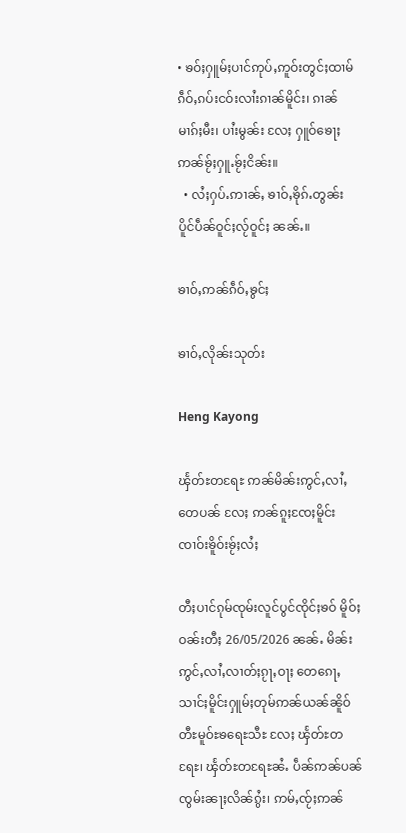• ၶဝ်ႈႁူမ်ႈပၢင်ဢုပ်ႇဢူဝ်းတွင်ႈထၢမ် ၵဵဝ်ႇၵပ်းငဝ်းလၢႆးၵၢၼ်မိူင်း၊ ၵၢၼ်မၢၵ်ႈမီး၊ ပၢႆးမွၼ်း လႄႈ ႁူဝ်ၶေႃႈ ဢၼ်ၶႂ်ႈႁူႉၶႂ်ႈငိၼ်း။
  • လႆႈႁပ်ႉဢၢၼ်ႇ ၶၢဝ်ႇၶိုၵ်ႉတွၼ်း ပိူင်ပဵၼ်ဝူင်ႈလႂ်ဝူင်ႈ ၼၼ်ႉ။

ၶၢဝ်ႇဢၼ်ၵဵဝ်ႇၶွင်ႈ

ၶၢဝ်ႇလိုၼ်းသုတ်း

Heng Kayong

ၾႅတ်ႊတရႄႊ ဢၼ်မိၼ်းဢွင်ႇလၢႆႇတေပၼ် လႄႈ ဢၼ်ၵူႈၸႄႈမိူင်းၸၢဝ်းၶိူဝ်းၶႂ်ႈလႆႈ

တီႈပၢင်ၵုမ်ၸုမ်းလူင်ပွင်ၸိုင်ႈၶဝ် မိူဝ်ႈဝၼ်းတီႈ 26/05/2026 ၼၼ်ႉ မိၼ်းဢွင်ႇလၢႆႇလၢတ်ႈၵႂႃႇဝႃႈ တေၵေႃႇသၢင်ႈမိူင်းႁူမ်ႈတုမ်ဢၼ်ယၼ်ၼိူဝ် တီႊမူဝ်ႊၶရေႊသီႊ လႄႈ ၾႅတ်ႊတရႄႊ၊ ၾႅတ်ႊတရႄႊၼႆႉ ပဵၼ်ဢၼ်ပၼ်ၸွမ်းၼႃႈလိၼ်ၵွႆး၊ ဢမ်ႇၸႂ်ႈဢၼ်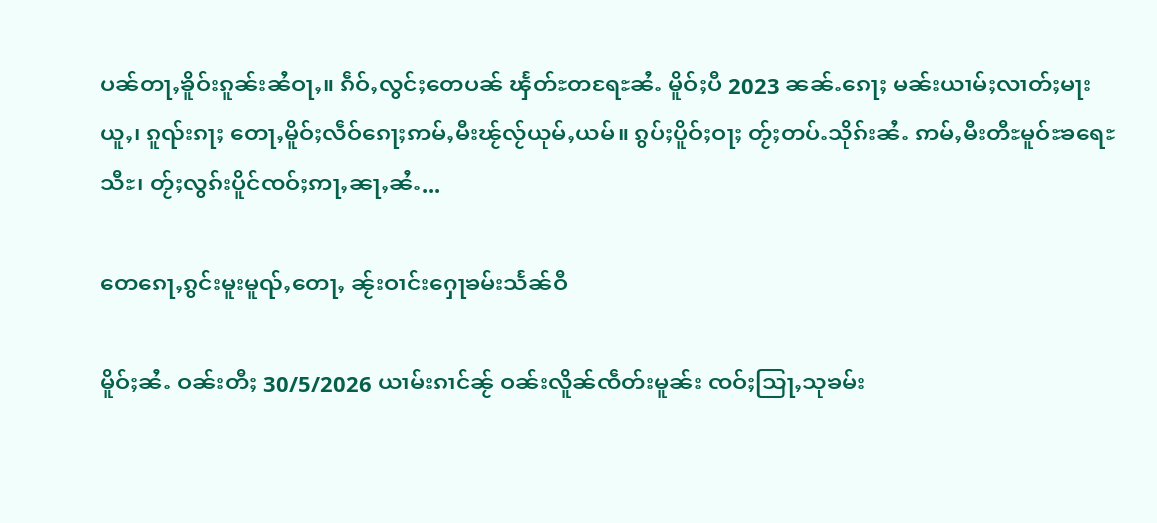ပၼ်တႃႇၶိူဝ်းၵူၼ်းၼႆဝႃႇ။ ၵဵဝ်ႇလွင်ႈတေပၼ် ၾႅတ်ႊတရႄႊၼႆႉ မိူဝ်ႈပီ 2023 ၼၼ်ႉၵေႃႈ မၼ်းယၢမ်ႈလၢတ်ႈမႃးယူႇ၊ ၵူၺ်းၵႃႈ တေႃႇမိူဝ်ႈလဵဝ်ၵေႃႈဢမ်ႇမီးၽႂ်လႂ်ယုမ်ႇယမ်။ ၵွပ်ႈပိူဝ်ႈဝႃႈ တႂ်ႈတပ်ႉသိုၵ်းၼႆႉ ဢမ်ႇမီးတီႊမူဝ်ႊၶရေႊသီႊ၊ တႂ်ႈလွၵ်းပိူင်ၸဝ်ႈဢႃႇၼႃႇၼႆႉ...

တေၵေႃႇၵွင်းမူးမူၺ်ႇတေႃႇ ၼႂ်းဝၢင်းႁေႃၶမ်းသႅၼ်ဝီ

မိူဝ်ႈၼႆႉ ဝၼ်းတီႈ 30/5/2026 ယၢမ်းၵၢင်ၼႂ် ဝၼ်းလိူၼ်ၸဵတ်းမူၼ်း ၸဝ်ႈသြႃႇသုၶမ်း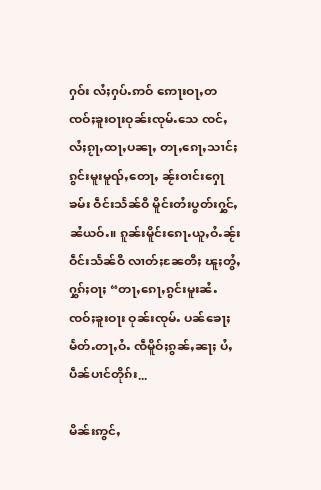ႁဝ်း လႆႈႁပ်ႉဢဝ် ဢေႃးဝႃႇတ ၸဝ်ႈၶူးဝႃးဝုၼ်းၸုမ်ႉသေ ၸင်ႇလႆႈၵႂႃႇထႃႇပၼႃႇ တႃႇၵေႃႇသၢင်ႈ ၵွင်းမူးမူၺ်ႇတေႃႇ ၼႂ်းဝၢင်းႁေႃၶမ်း ဝဵင်းသႅၼ်ဝီ မိူင်းတႆးပွတ်းႁွင်ႇ ၼႆယဝ်ႉ။ ၵူၼ်းမိူင်းၵေႃႉယူႇဝႆႉၼႂ်းဝဵင်းသႅၼ်ဝီ လၢတ်ႈၼႄတီႈ ၽူႈတွႆႇႁွၵ်ႈဝႃႈ “တႃႇၵေႃႇၵွင်းမူးၼႆႉ ၸဝ်ႈၶူးဝႃး ဝုၼ်းၸုမ်ႉ ပၼ်ၶေႃႈမႅတ်ႉတႃႇဝႆႉ ၸဵမိူဝ်ႈၵွၼ်ႇၼႃႈ ပႆႇပဵၼ်ပၢင်တိုၵ်း...

မိၼ်းဢွင်ႇ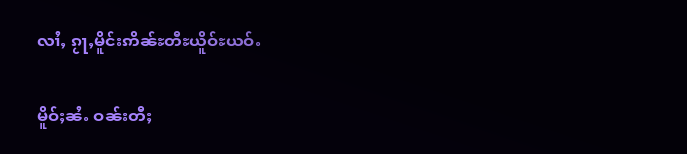လၢႆႇ ၵႂႃႇမိူင်းဢိၼ်ႊတီႊယိူဝ်ႊယဝ်ႉ

မိူဝ်ႈၼႆႉ ဝၼ်းတီႈ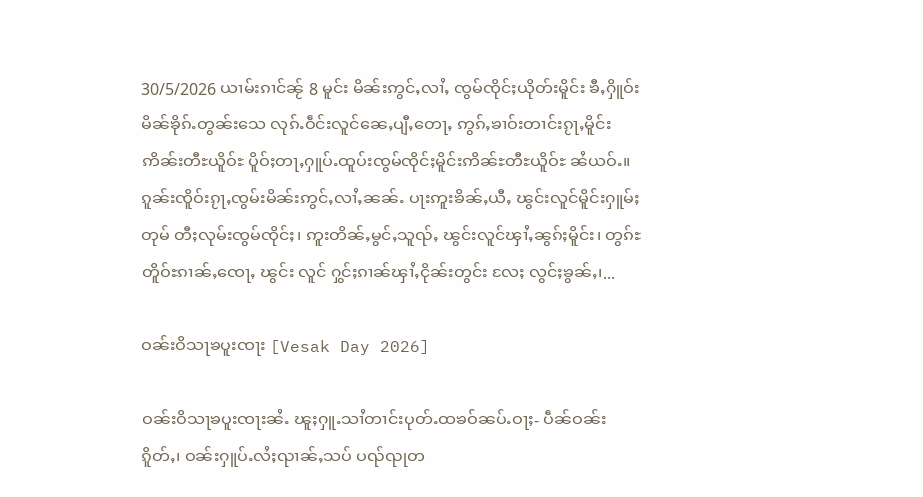30/5/2026 ယၢမ်းၵၢင်ၼႂ် 8 မူင်း မိၼ်းဢွင်ႇလၢႆႇ ၸွမ်ၸိုင်ႈယိုတ်းမိူင်း ၶီႇႁိူဝ်းမိၼ်ၶိုၵ်ႉတွၼ်းသေ လုၵ်ႉဝဵင်းလူင်ၼေႇပျီႇတေႃႇ ဢွၵ်ႇၶၢဝ်းတၢင်းၵႂႃႇမိူင်းဢိၼ်းတီႊယိူဝ်ႊ ပိူဝ်ႈတႃႇႁူပ်ႉထူပ်းၸွမ်ၸိုင်ႈမိူင်းဢိၼ်ႊတီႊယိူဝ်ႊ ၼႆယဝ်ႉ။ ၵူၼ်းၸိူဝ်းၵႂႃႇၸွမ်းမိၼ်းဢွင်ႇလၢႆႇၼၼ်ႉ ပႃးဢူးၶိၼ်ႇယီႇ ၽွင်းလူင်မိူင်းႁူမ်ႈတုမ် တီႈလုမ်းၸွမ်ၸိုင်ႈ၊ ဢူးတိၼ်ႇမွင်ႇသူၺ်ႇ ၽွင်းလူင်ၾၢႆႇၼွၵ်ႈမိူင်း၊ တွၵ်ႊတိူဝ်ႊၵၢၼ်ႇၸေႃႇ ၽွင်း လူင် ႁွင်ႈၵၢၼ်ၾၢႆႇငိုၼ်းတွင်း လႄႈ လွင်ႈၶွၼ်ႇ၊...

ဝၼ်းဝိသႃၶပူးၸႃး [Vesak Day 2026]

ဝၼ်းဝိသႃၶပူးၸႃးၼႆႉ ၽူႈႁူႉသၢႆတၢင်းပုတ်ႉထၶဝ်ၼပ်ႉဝႃႈ- ပဵၼ်ဝၼ်းၵိူတ်ႇ၊ ဝၼ်းႁူပ်ႉလႆႈၺၢၼ်ႇသပ် ပၺ်ၺုတ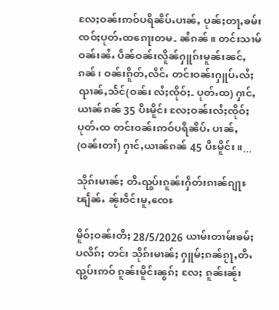လႄႈဝၼ်းဢဝ်ပရိၼိပ်ႉပၢၼ်ႇ ပုၼ်ႈတႃႇၶမ်းၸဝ်ႈပုတ်ႉထၵေႃးတမ- ၼႆၵၼ်။ တင်းသၢမ် ဝၼ်းၼႆႉ ပဵၼ်ဝၼ်းလိူၼ်ႁူၵ်းမူၼ်းၼင်ႇၵၼ်၊ ဝၼ်းၵိူတ်ႇလဵင်ႉ တင်းဝၼ်းႁူပ်ႉလႆႈၺၢၼ်ႇသႅင်(ဝၼ်း လႆႈၸိုဝ်ႈ- ပုတ်ႉထ) ႁၢင်ႇယၢၼ်ၵၼ် 35 ပီႊမိူင်း လႄႈဝၼ်းလႆႈၸိုဝ်ႈပုတ်ႉထ တင်းဝၼ်းဢဝ်ပရိၼိပ်ႉ ပၢၼ်ႇ(ဝၼ်းတၢႆ) ႁၢင်ႇယၢၼ်ၵၼ် 45 ပီႊမိူင်း။...

သိုၵ်းမၢၼ်ႈ တီႉၺွပ်းၵူၼ်းႁဵတ်းၵၢၼ်ၵျႃႊၽျႅၼ်ႉ ၼႂ်းဝဵင်းမူႇၸေႊ

မိူဝ်ႈဝၼ်းတီႈ 28/5/2026 ယၢမ်းတၢမ်းၶမ်ႈ ပလိၵ်ႈ တင်း သိုၵ်းမၢၼ်ႈ ႁူမ်ႈၵၼ်ၵႂႃႇတီႉၺွပ်းဢဝ် ၵူၼ်းမိူင်းၼွၵ်ႈ လႄႈ ၵူၼ်းၼႂ်း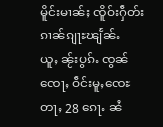မိူင်းမၢၼ်ႈ ၸိူဝ်းႁဵတ်းၵၢၼ်ၵျႃႊၽျႅၼ်ႉယူႇ ၼႂ်းပွၵ်ႉ ၸွၼ်ၸေႃႇ ဝဵင်းမူႇၸေႊ တႃႇ 28 ၵေႃႉ ၼႆ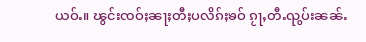ယဝ်ႉ။ ၽွင်းၸဝ်ႈၼႃႈတီႈပလိၵ်ႈၶဝ် ၵႂႃႇတီႉၺွပ်းၼၼ်ႉ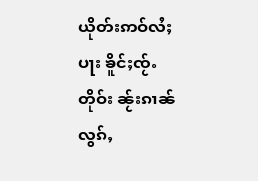ယိုတ်းဢဝ်လႆႈပႃး ၶိူင်ႈၸႂ်ႉတိုဝ်း ၼႂ်းၵၢၼ်လွၵ်ႇ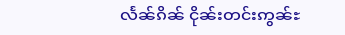လႅၼ်ၵိၼ် ငိုၼ်းတင်းဢွၼ်ႊ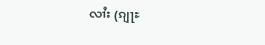လၢႆး (ၵျႃႊ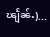ၽျႅၼ်ႉ)...